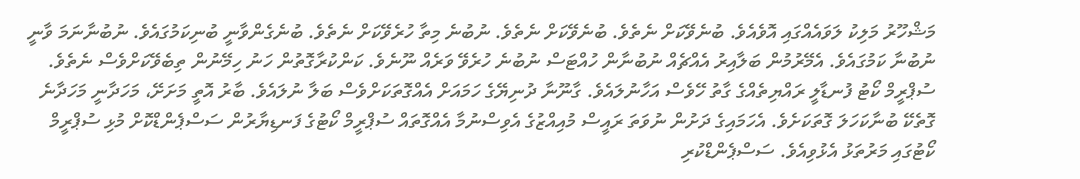މަޝްހޫރު މަލިކު ލަވައެއްގައި އޮވެއެވެ. ބުނެވޭކަށް ނެތެވެ. ބުނެވޭކަށް ނެތެވެ. ނުބުނެ މިތާ ހުރެވޭކަށް ނެތެވެ. ބުނެގެންވާނީ ބުނިކަމުގައެވެ. ނުބުނާނަމަ ވާނީ ނުބުނާ ކަމުގައެވެ. އެމޭރުމުން ބަލާއިރު އެއްޗެއް ނުބުނާން ހުއްޓަސް ނުބުނެ ހުރެވޭ ވަރެއް ނޫނެވެ. ކަންކުރާގޮތުން ހަނު ހިމޭނުން ތިބެވޭކަށްވެސް ނެތެވެ.
ސުޕްރީމް ކޯޓު ފުނޑާލީ ރައްޔިތެއްގެ ގާތު ހޭވެސް އަހާނުލައެވެ. ގާނޫނާ ދުނިޔޭގެ ހަމައަށް އެއްގޮތަކަށްވެސް ބަލާ ނުލައެވެ. ބާރު އޮތީ މަށަށޭ، މަހަދާނީ މަހަދާނެ ގޮތެކޭ ބުނާކަހަލަ ގޮތަކަށެވެ. އެހަމައިގެ ދަށުން ނުވަތަ ރައީސް މުއިއްޒުގެ އެވިސްނުމާ އެއްގޮތައް ސުޕްރީމް ކޯޓުގެ ފަނޑިޔާރުން ސަސްޕެންޑްކޮށް މުޅި ސުޕްރީމް ކޯޓުގައި މަރުތަޅު އެޅުވިއެވެ. ސަސްޕެންޑްކުރި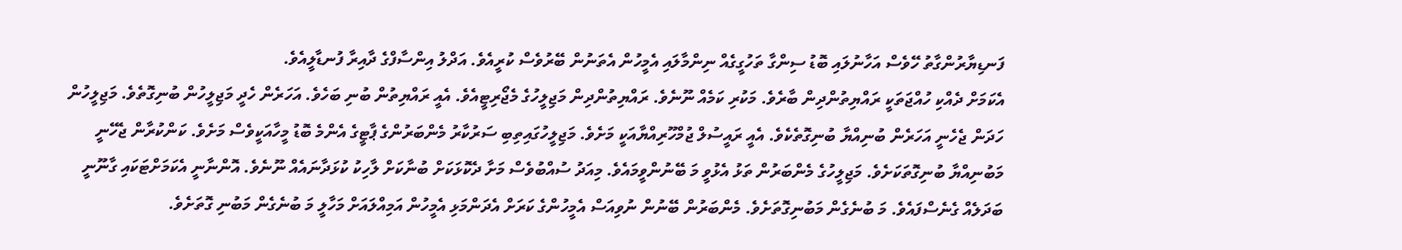ފަނޑިޔާރުންގާތު ހޭވެސް އަހާނުލައި ބޮޑު ސިންގާ ތަހުގީގެއް ނިންމާލައި އެމީހުން އެތަނުން ބޭރުވެސް ކުރީއެވެ. އަދްލު އިންސާފްގެ ދާއިރާ ފުނޑާލީއެވެ.
އެކަމަށް ދެއްކި ހުއްޖަތަކީ ރައްޔިތުންދިން ބާރެވެ. މަކުރި ކަމެއް ނޫނެވެ. ރައްޔިތުންދިން މަޖިލީހުގެ މެޖޯރިޓީއެވެ. އެއީ ރައްޔިތުން ބުނި ބަހެވެ. އަހަރެން ހެދީ މަޖިލީހުން ބުނިގޮތެވެ. މަޖިލީހުން ހަދަން ޖެހެނީ އަހަރެން ބުނިއްޔާ ބުނިގޮތެކެވެ. އެއީ ރައީސުލް ޖުމްހޫރިއްޔާއަކީ މަށެވެ. މަޖިލީހުގައިތިބި ސަރުކާރު މެންބަރުންގެ ޕާޓީގެ އެންމެ ބޮޑު މީހާއަކީވެސް މަށެވެ. ކަންކުރާން ޖެހޭނީ މަބުނިއްޔާ ބުނިގޮތަކަށެވެ. މަޖިލީހުގެ މެންބަރުން ތަޅު އެޅުވީ މަ ބޭނުންވީމައެވެ. މިއަދު ސުއްބުވެސް މަށާ ދެކޮޅަކަށް ބުނާކަށް ލާހިކު ކުޅަދާނައެއް ނޫނެވެ. އޮންނާނީ އެކަމަށްޓަކައި ގާނޫނީ ބަދަލެއް ގެނެސްފައެވެ. މަ ބުނެގެން މަބުނިގޮތަށެވެ. މެންބަރުން ބޭނުން ނުވިއަސް އެމީހުންގެ ކަރަށް އެދަންމަޅި އެމީހުން އަމިއްލައަށް މަހާލީ މަ ބުނެގެން މަބުނި ގޮތަށެވެ.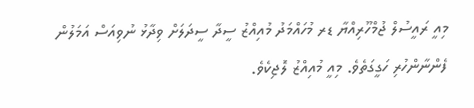މިއީ ރައީސުލް ޖުމްހޫރިއްޔާ ޑރ މުހައްމަދު މުއިއްޒު ސީދާ ސީދަލަށް ވިދާޅު ނުވިއަސް އަމަލުން ފެންނާންހުރި ހަގީގަތެވެ. މިއީ މުއިއްޒު ލޮޖިކެވެ.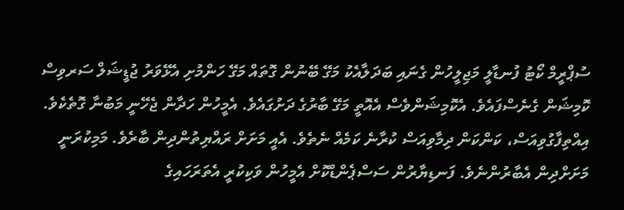ސުޕްރީމް ކޯޓު ފުނޑާލީ މަޖިލީހުން ގެނައި ބަދަލާއެކު މަގޭ ބޭނުން ގޮތައް މަގޭ ހަންމުށި އެޅޭވަރު ޖުޑީޝަލް ސަރވިސް ކޮމިޝަން ގެނެސްފައެވެ. އެކޮމިޝަންވެސް އެއޮތީ މަގޭ ބާރުގެ ދަށުގައެވެ. އެމީހުން ހަދާން ޖެހޭނީ މަބުނާ ގޮތެކެވެ. އިއްތިފާގުވިއަސް، ކަންކަން ދިމާވިއަސް ކުރާނެ ކަމެއް ނެތެވެ. އެއީ މަށަށް ރައްޔިތުންދިން ބާރެވެ. މަމިކުރަނީ މަށަށްދިން އެބާރުންނެވެ. ފަނޑިޔާރުން ސަސްޕެންޑްކޮށް އެމީހުން ވަކިކުރީ އެތަރަހައިގެ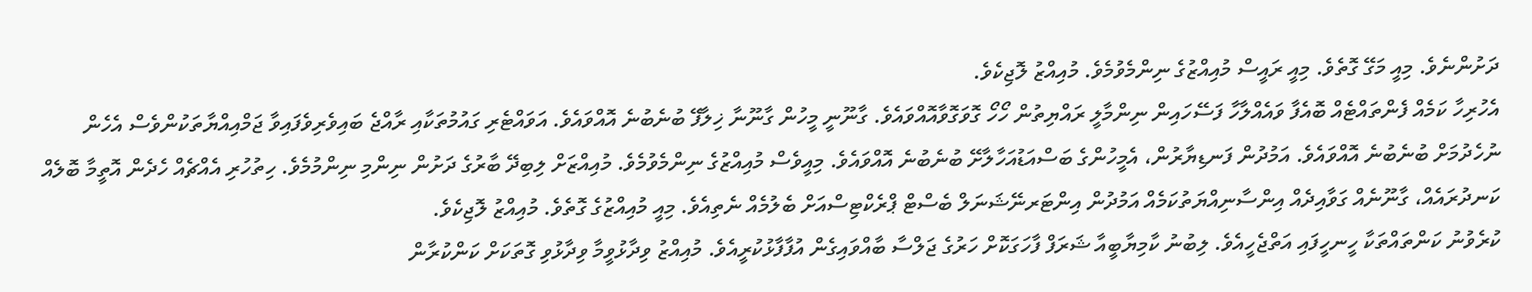ދަށުންނެވެ. މިއީ މަގޭ ގޮތެވެ. މިއީ ރައީސް މުއިއްޒުގެ ނިންމެވުމެވެ. މުއިއްޒު ލޮޖިކެވެ.
އެހުރިހާ ކަމެއް ފެންތައްޓެއް ބޮއެފާ ވައެއްލާހާ ފަސޭހައިން ނިންމާލީ ރައްޔިތުން ހޯހޯ ގޮވަގޮވާއޮއްވައެވެ. ގާނޫނީ މީހުން ގާނޫނާ ޚިލާފޭ ބުނެބުނެ އޮއްވައެވެ. އަވައްޓެރި ގައުމުތަކާއި ރާއްޖެ ބައިވެރިވެފައިވާ ޖަމްއިއްޔާތަކުންވެސް އެހެން ނުހެދުމަށް ބުނެބުނެ އޮއްވައެވެ. އަމުދުން ފަނޑިޔާރުން، އެމީހުންގެ ބަސްއަޑުއަހާލާށޭ ބުނެބުނެ އޮއްވައެވެ. މިއީވެސް މުއިއްޒުގެ ނިންމެވުމެވެ. މުއިއްޒަށް ލިބިދޭ ބާރުގެ ދަށުން ނިންމި ނިންމުމެވެ. ހިތުހުރި އެއްޗެއް ހެދެން އޮތީމާ ބޮލެއް ކަނދުރައެއް، ގާނޫނެއް ގަވާއިދެއް އިންސާނިއްޔަތުކަމެއް އަމުދުން އިންޓަރނޭޝަނަލް ބެސްޓް ޕްރެކްޓިސްއަށް ބެލުމެއް ނެތިއެވެ. މިއީ މުއިއްޒުގެ ގޮތެވެ. މުއިއްޒު ލޮޖިކެވެ.
ކުރެވުނު ކަންތައްތަކާ ހީނހީފައި އަތްޖެހީއެވެ. ލިބުނު ކާމިޔާބީއާ ޝަރަފް ފާހަގަކޮށް ހަރުގެ ޖަލްސާ ބާއްވައިގެން އުފާފާޅުކުރީއެވެ. މުއިއްޒު ވިދާޅުވީމާ ވިދާޅުވި ގޮތަކަށް ކަންކުރާން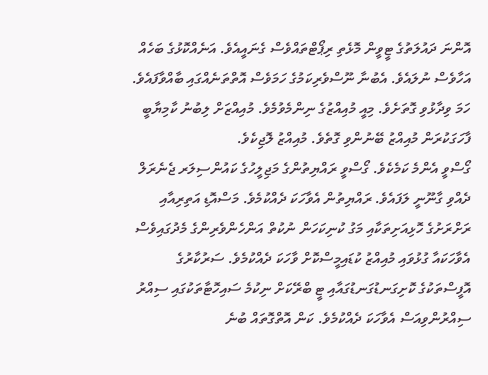އޮންނަ ދައުލަތުގެ ޓީވީން މޮޅެތި ރިޕޯޓްތައްވެސް ގެނައީއެވެ. އަނެއްކޮޅުގެ ބަހެއް އަހާވެސް ނުލައެވެ. އެބުނާ ނޫސްވެރިކަމުގެ ހަމަވެސް އޮތްތަނެއްގައި ބާއްވާފައެވެ. ހަމަ ވިދާޅުވި ގޮތަށެވެ. މިއީ މުއިއްޒުގެ ނިންމެވުމެވެ. މުއިއްޒަށް ލިބުނު ކާމިޔާބީ ފާހަގަކުރަން މުއިއްޒު ބޭނުންވި ގޮތެވެ. މުއިއްޒު ލޮޖިކެވެ.
ގޯސްވީ އެންމެ ކަމެކެވެ. ގޯސްވީ ރައްޔިތުންގެ މަޖިލީހުގެ ކައުންސިލަރ ޖެނެރަލް ދެއްވި ގާނޫނީ ލަފައެވެ. ރައްޔިތުން އެވާހަކަ ދެއްކުމެވެ. މަސްއޮޑި އަތިރިއާއި ރަށްރަށުގެ ހޮޅިއަށިތަކާއި މަގު ކުނިކަހަން ނުކުތް އަންހެންވެރިންގެ މެދުގައިވެސް އެވާހަކައާ ގުޅުވައި މުއިއްޒު ކުޑައިމީސްކޮށް ވާހަކަ ދެއްކުމެވެ. ސަރުކާރުގެ އޮފީސްތަކުގެ ކޮށިގަނޑުގަނޑުގައާއި ޓީ ބްރޭކަށް ނިކުމެ ސައިހޮޓާތަކުގައި ސިއްރު ސިއްރުންވިއަސް އެވާހަކަ ދެއްކުމެވެ. ކަން އޮތްގޮތައް ބުނެ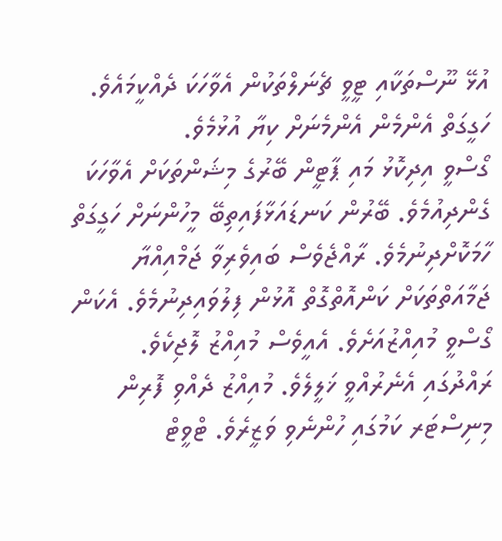އުޅޭ ނޫސްތަކާއި ޓީވީ ޗެނަލްތަކުން އެވާހަކަ ދެއްކީމައެވެ. ހަގީގަތް އެންމެން އެންމެނަށް ކިޔާ އުޅުމެވެ.
ގޯސްވީ އިދިކޮޅު މައި ޕާޓީން ބޭރުގެ މިޝަންތަކަށް އެވާހަކަ ގެންދިއުމެވެ. ބޭރުން ކަނޑައަޅާފައިތިބޭ މީހުންނަށް ހަގީގަތް ހާމަކޮށްދިނުމެވެ. ރާއްޖެވެސް ބައިވެރިވާ ޖަމްއިއްޔާ ޖަމާއަތްތަކަށް ކަންއޮތްގޮތް އޮޅުން ފިލުވައިދިނުމެވެ. އެކަން ގޯސްވީ މުއިއްޒުއަށެވެ. އެއީވެސް މުއިއްޒު ލޮޖިކެވެ.
ރައްދުގައި އެނެރުއްވީ ޚަލީލެވެ. މުއިއްޒު ދެއްވި ފޮރިން މިނިސްޓަރ ކަމުގައި ހުންނެވި ވަޒީރެވެ. ޓްވީޓް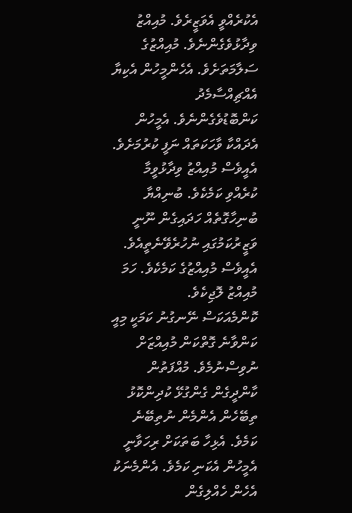އެކުރެއްވީ އެވަޒީރެވެ. މުއިއްޒު ވިދާޅުވެގެންނެވެ. މުއިއްޒުގެ ސަލާމަތަށެވެ. އެހެންމީހުން އެކިޔާ އެއްޗިއްސާމެދު ކަންބޮޑުވެގެންނެވެ. އެމީހުން އެދައްކާ ވާހަކަތައް ނަފީ ކުރުމަށެވެ. އެއީވެސް މުއިއްޒު ވިދާޅުވީމާ ކުރެއްވި ކަމެކެވެ. ބުނިއްޔާ ބުނިހާގޮތެއް ހަދައިގެން ނޫނީ ވަޒީރުކަމުގައި ނުހުރެވޭނެތީއެވެ. އެއީވެސް މުއިއްޒުގެ ކަމެކެވެ. ހަމަ މުއިއްޒު ލޮޖިކެވެ.
ކޮންމެއަކަސް ނޭނގުނު ކަމަކީ މިއީ ކަންވާނެ ގޮތްކަން މުއިއްޒަށް ނުވިސްނުމެވެ. މުއްފަތުން ކާންދީގެން ގެންގުޅޭ ކުދިންކޮޅު ތިބޭހެން އެންމެން ނުތިބޭނެ ކަމެވެ. އެޅިހާ ބަތަކަށް ރިހަވާނީ އެމީހުން އެކަނި ކަމެވެ. އެންމެނަކު އެހެން ހެއްލިގެން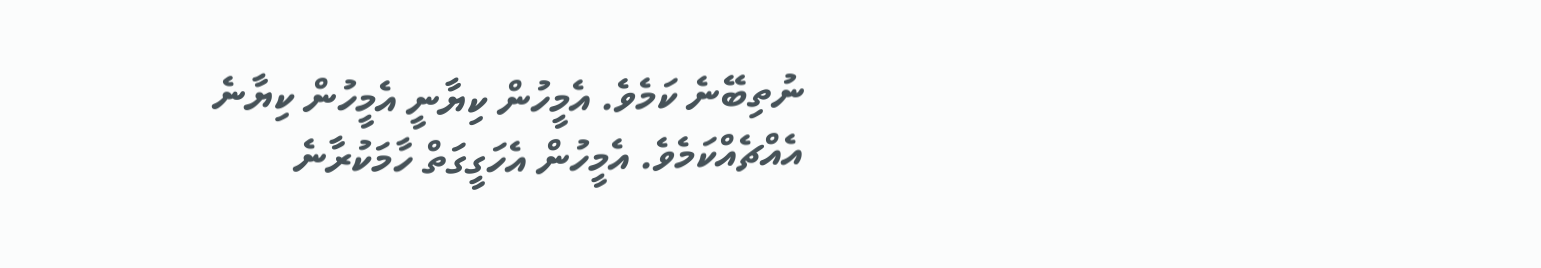ނުތިބޭނެ ކަމެވެ. އެމީހުން ކިޔާނީ އެމީހުން ކިޔާނެ އެއްޗެއްކަމެވެ. އެމީހުން އެހަގީގަތް ހާމަކުރާނެ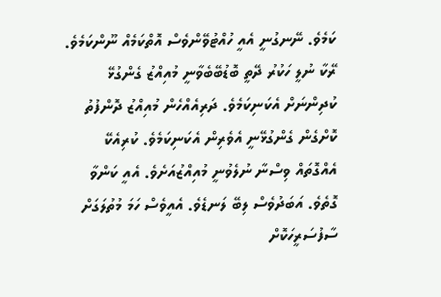ކަމެވެ. ނޭނގުނީ އެއީ ހުއްޓުވޭންވެސް އޮތްކަމެއް ނޫންކަމެވެ. ރޭކާ ނުލީ ހަކުރު ދޭތީ ބޮޑުބޭބެވާނީ މުއިއްޒު ގެންގުޅޭ ކުދިންނަށް އެކަނިކަމެވެ. ދަރިއެއްހެން މުއިއްޒު ދޮންފުތު ކޮށްގެން ގެންގުޅޭނީ އެވެރިން އެކަނިކަމެވެ. ކުރިއެކޭ އެއްގޮތައް ވިސްނާ ނުލެވުނީ މުއިއްޒުއަށެވެ. އެއީ ކަންވާ ގޮތެވެ. އަބަދުވެސް ލިބޭ ލަނޑެވެ. އެއީވެސް ހަމަ މުތުލަގަށް ސާފުސަރީހަކޮށް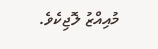މުއިއްޒު ލޮޖިކެވެ.